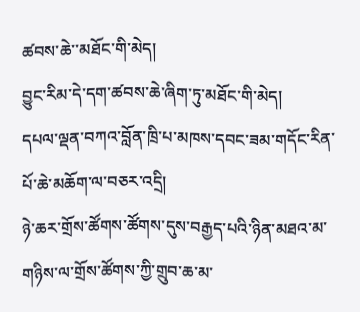ཚབས་ཆེ་་མཐོང་གི་མེད།
བྱུང་རིམ་དེ་དག་ཚབས་ཆེ་ཞིག་ཏུ་མཐོང་གི་མེད།
དཔལ་ལྡན་བཀའ་བློན་ཁྲི་པ་མཁས་དབང་ཟམ་གདོང་རིན་པོ་ཆེ་མཆོག་ལ་བཅར་འདྲི།
ཉེ་ཆར་གྲོས་ཚོགས་ཚོགས་དུས་བརྒྱད་པའི་ཉིན་མཐའ་མ་གཉིས་ལ་གྲོས་ཚོགས་ཀྱི་གྲུབ་ཆ་མ་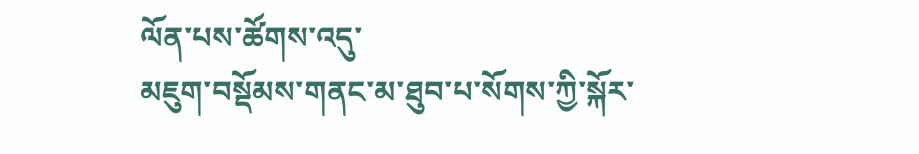ལོན་པས་ཚོགས་འདུ་
མཇུག་བསྡོམས་གནང་མ་ཐུབ་པ་སོགས་ཀྱི་སྐོར་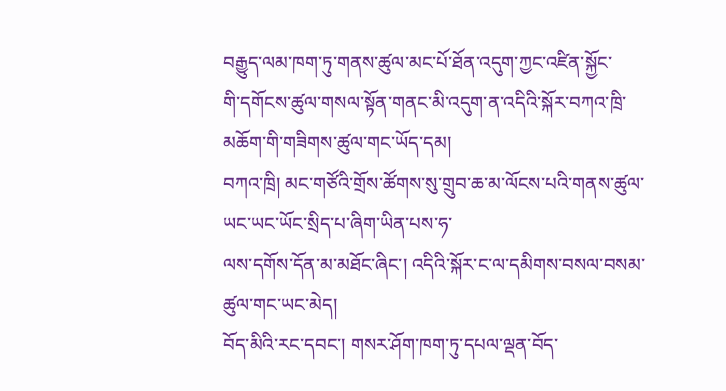བརྒྱུད་ལམ་ཁག་ཏུ་གནས་ཚུལ་མང་པོ་ཐོན་འདུག་ཀྱང་འཛིན་སྐྱོང་
གི་དགོངས་ཚུལ་གསལ་སྟོན་གནང་མི་འདུག་ན་འདིའི་སྐོར་བཀའ་ཁྲི་མཆོག་གི་གཟིགས་ཚུལ་གང་ཡོད་དམ།
བཀའ་ཁྲི། མང་གཙོའི་གྲོས་ཚོགས་སུ་གྲུབ་ཆ་མ་ལོངས་པའི་གནས་ཚུལ་ཡང་ཡང་ཡོང་སྲིད་པ་ཞིག་ཡིན་པས་ཧ་
ལས་དགོས་དོན་མ་མཐོང་ཞིང་། འདིའི་སྐོར་ང་ལ་དམིགས་བསལ་བསམ་ཚུལ་གང་ཡང་མེད།
བོད་མིའི་རང་དབང་། གསར་ཤོག་ཁག་ཏུ་དཔལ་ལྡན་བོད་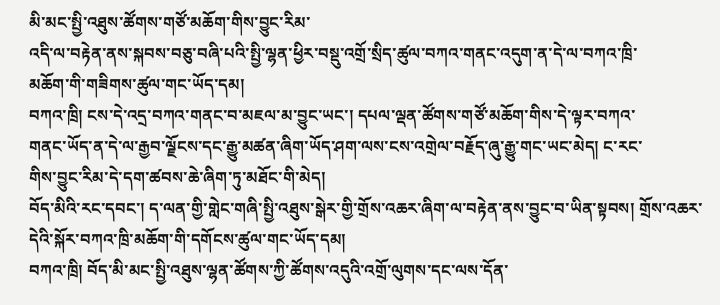མི་མང་སྤྱི་འཐུས་ཚོགས་གཙོ་མཆོག་གིས་བྱུང་རིམ་
འདི་ལ་བརྟེན་ནས་སྐབས་བཅུ་བཞི་པའི་སྤྱི་ལྷན་ཕྱིར་བསྡུ་འགྲོ་སྲིད་ཚུལ་བཀའ་གནང་འདུག་ན་དེ་ལ་བཀའ་ཁྲི་
མཆོག་གི་གཟིགས་ཚུལ་གང་ཡོད་དམ།
བཀའ་ཁྲི། ངས་དེ་འདྲ་བཀའ་གནང་བ་མཇལ་མ་བྱུང་ཡང་། དཔལ་ལྡན་ཚོགས་གཙོ་མཆོག་གིས་དེ་ལྟར་བཀའ་
གནང་ཡོད་ན་དེ་ལ་རྒྱབ་ལྗོངས་དང་རྒྱུ་མཚན་ཞིག་ཡོད་ཤག་ལས་ངས་འགྲེལ་བརྗོད་ཞུ་རྒྱུ་གང་ཡང་མེད། ང་རང་
གིས་བྱུང་རིམ་དེ་དག་ཚབས་ཆེ་ཞིག་ཏུ་མཐོང་གི་མེད།
བོད་མིའི་རང་དབང་། ད་ལན་གྱི་གླེང་གཞི་སྤྱི་འཐུས་སྒེར་གྱི་གྲོས་འཆར་ཞིག་ལ་བརྟེན་ནས་བྱུང་བ་ཡིན་སྟབས། གྲོས་འཆར་དེའི་སྐོར་བཀའ་ཁྲི་མཆོག་གི་དགོངས་ཚུལ་གང་ཡོད་དམ།
བཀའ་ཁྲི། བོད་མི་མང་སྤྱི་འཐུས་ལྷན་ཚོགས་ཀྱི་ཚོགས་འདུའི་འགྲོ་ལུགས་དང་ལས་དོན་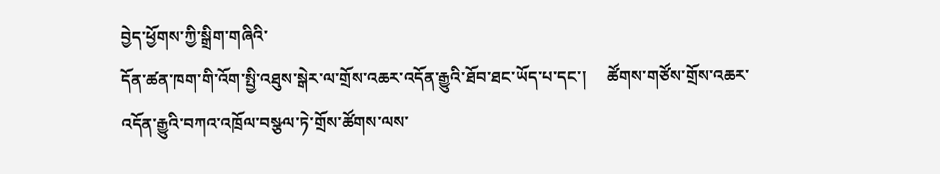བྱེད་ཕྱོགས་ཀྱི་སྒྲིག་གཞིའི་
དོན་ཚན་ཁག་གི་འོག་སྤྱི་འཐུས་སྒེར་ལ་གྲོས་འཆར་འདོན་རྒྱུའི་ཐོབ་ཐང་ཡོད་པ་དང་།     ཚོགས་གཙོས་གྲོས་འཆར་
འདོན་རྒྱུའི་བཀའ་འཁྲོལ་བསྩལ་ཏེ་གྲོས་ཚོགས་ལས་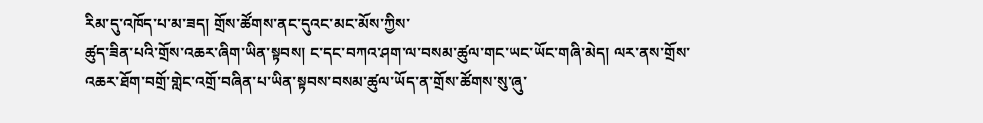རིམ་དུ་འཁོད་པ་མ་ཟད། གྲོས་ཚོགས་ནང་དུའང་མང་མོས་ཀྱིས་
ཚུད་ཟིན་པའི་གྲོས་འཆར་ཞིག་ཡིན་སྟབས། ང་དང་བཀའ་ཤག་ལ་བསམ་ཚུལ་གང་ཡང་ཡོང་གཞི་མེད། ལར་ནས་གྲོས་
འཆར་ཐོག་བགྲོ་གླེང་འགྲོ་བཞིན་པ་ཡིན་སྟབས་བསམ་ཚུལ་ཡོད་ན་གྲོས་ཚོགས་སུ་ཞུ་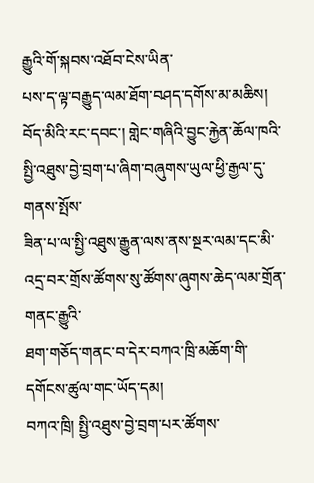རྒྱུའི་གོ་སྐབས་འཐོབ་ངེས་ཡིན་
པས་ད་ལྟ་བརྒྱུད་ལམ་ཐོག་བཤད་དགོས་མ་མཆིས།
བོད་མིའི་རང་དབང་། གླེང་གཞིའི་བྱུང་རྐྱེན་ཆོལ་ཁའི་སྤྱི་འཐུས་བྱེ་བྲག་པ་ཞིག་བཞུགས་ཡུལ་ཕྱི་རྒྱལ་དུ་གནས་སྤོས་
ཟིན་པ་ལ་སྤྱི་འཐུས་རྒྱུན་ལས་ནས་སྔར་ལམ་དང་མི་འདྲ་བར་གྲོས་ཚོགས་སུ་ཚོགས་ཞུགས་ཆེད་ལམ་གྲོན་གནང་རྒྱུའི་
ཐག་གཅོད་གནང་བ་དེར་བཀའ་ཁྲི་མཆོག་གི་དགོངས་ཚུལ་གང་ཡོད་དམ།
བཀའ་ཁྲི། སྤྱི་འཐུས་བྱེ་བྲག་པར་ཚོགས་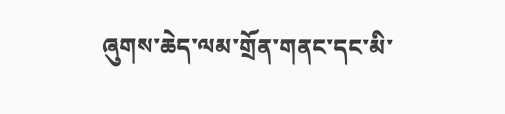ཞུགས་ཆེད་ལམ་གྲོན་གནང་དང་མི་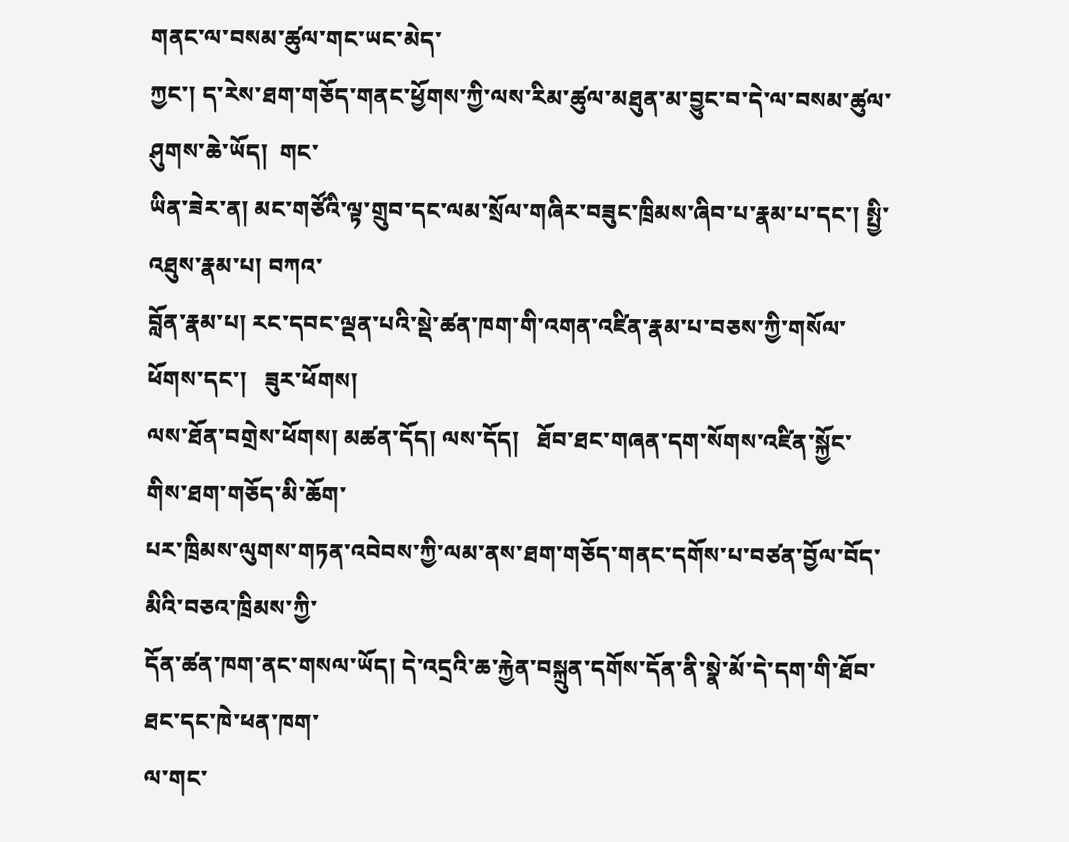གནང་ལ་བསམ་ཚུལ་གང་ཡང་མེད་
ཀྱང་། ད་རེས་ཐག་གཅོད་གནང་ཕྱོགས་ཀྱི་ལས་རིམ་ཚུལ་མཐུན་མ་བྱུང་བ་དེ་ལ་བསམ་ཚུལ་ཤུགས་ཆེ་ཡོད།  གང་
ཡིན་ཟེར་ན། མང་གཙོའི་ལྟ་གྲུབ་དང་ལམ་སྲོལ་གཞིར་བཟུང་ཁྲིམས་ཞིབ་པ་རྣམ་པ་དང་། སྤྱི་འཐུས་རྣམ་པ། བཀའ་
བློན་རྣམ་པ། རང་དབང་ལྡན་པའི་སྡེ་ཚན་ཁག་གི་འགན་འཛིན་རྣམ་པ་བཅས་ཀྱི་གསོལ་ཕོགས་དང་།   ཟུར་ཕོགས།
ལས་ཐོན་བགྲེས་ཕོགས། མཚན་དོད། ལས་དོད།   ཐོབ་ཐང་གཞན་དག་སོགས་འཛིན་སྐྱོང་གིས་ཐག་གཅོད་མི་ཆོག་
པར་ཁྲིམས་ལུགས་གཏན་འབེབས་ཀྱི་ལམ་ནས་ཐག་གཅོད་གནང་དགོས་པ་བཙན་བྱོལ་བོད་མིའི་བཅའ་ཁྲིམས་ཀྱི་
དོན་ཚན་ཁག་ནང་གསལ་ཡོད། དེ་འདྲའི་ཆ་རྐྱེན་བསྐྲུན་དགོས་དོན་ནི་སྣེ་མོ་དེ་དག་གི་ཐོབ་ཐང་དང་ཁེ་ཕན་ཁག་
ལ་གང་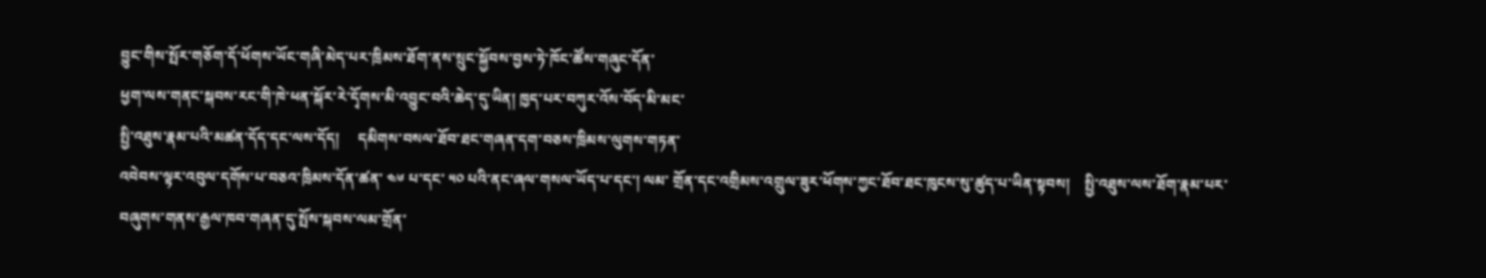བྱུང་གིས་སྤོར་གཅོག་དོ་ཕོགས་ཡོང་གཞི་མེད་པར་ཁྲིམས་ཐོག་ནས་སྲུང་སྐྱོབས་བྱས་ཏེ་ཁོང་ཚོས་གཞུང་དོན་
ཕྱག་ལས་གནང་སྐབས་རང་གི་ཁེ་ཕན་སྐོར་རེ་དྭོགས་མི་འབྱུང་བའི་ཆེད་དུ་ཡིན། ཁྱད་པར་བཀུར་འོས་བོད་མི་མང་
སྤྱི་འཐུས་རྣམ་པའི་མཚན་དོད་དང་ལས་དོད།     དམིགས་བསལ་ཐོབ་ཐང་གཞན་དག་བཅས་ཁྲིམས་ལུགས་གཏན་
འབེབས་ལྟར་འབུལ་དགོས་པ་བཅའ་ཁྲིམས་དོན་ཚན་ ༤༦ པ་དང་ ༥༠ པའི་ནང་ཞལ་གསལ་ཡོད་པ་དང་། ལམ་ གྲོན་དང་འགྲིམས་འགྲུལ་ཟུར་ཕོགས་ཀྱང་ཐོབ་ཐང་ཁུངས་སུ་ཚུད་པ་ཡིན་སྟབས།    སྤྱི་འཐུས་ལས་ཐོག་རྣམ་པར་
བཞུགས་གནས་རྒྱལ་ཁབ་གཞན་དུ་སྤོས་སྐབས་ལམ་གྲོན་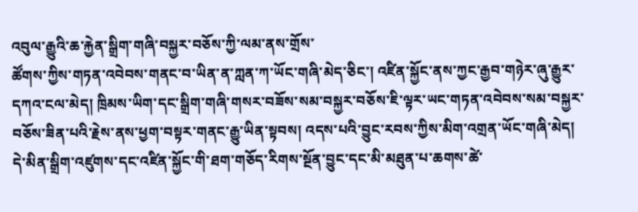འབུལ་རྒྱུའི་ཆ་རྐྱེན་སྒྲིག་གཞི་བསྐྱར་བཅོས་ཀྱི་ལམ་ནས་གྲོས་
ཚོགས་ཀྱིས་གཏན་འབེབས་གནང་བ་ཡིན་ན་ཀླན་ཀ་ཡོང་གཞི་མེད་ཅིང་། འཛིན་སྐྱོང་ནས་ཀྱང་རྒྱབ་གཉེར་ཞུ་རྒྱུར་
དཀའ་ངལ་མེད། ཁྲིམས་ཡིག་དང་སྒྲིག་གཞི་གསར་བཟོས་སམ་བསྐྱར་བཅོས་ཇི་ལྟར་ཡང་གཏན་འབེབས་སམ་བསྐྱར་
བཅོས་ཟིན་པའི་རྗེས་ནས་ཕྱག་བསྟར་གནང་རྒྱུ་ཡིན་སྟབས། འདས་པའི་བྱུང་རབས་ཀྱིས་མིག་འགྲན་ཡོང་གཞི་མེད།
དེ་མིན་སྒྲིག་འཛུགས་དང་འཛིན་སྐྱོང་གི་ཐག་གཅོད་རིགས་སྔོན་བྱུང་དང་མི་མཐུན་པ་ཆགས་ཚེ་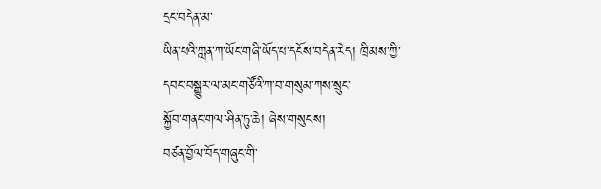དྲང་བདེན་མ་
ཡིན་པའི་ཀླན་ཀ་ཡོང་གཞི་ཡོད་པ་དངོས་བདེན་རེད། ཁྲིམས་ཀྱི་དབང་བསྒྱུར་ལ་མང་གཙོའི་ཀ་བ་གསུམ་ཀས་སྲུང་
སྐྱོབ་གནང་གལ་ཤིན་ཏུ་ཆེ། ཞེས་གསུངས།
བཙན་བྱོལ་བོད་གཞུང་གི་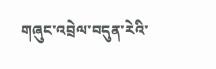གཞུང་འབྲེལ་བདུན་རེའི་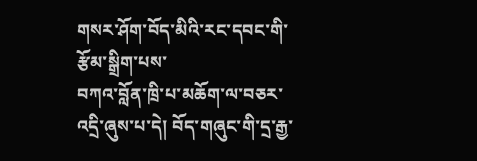གསར་ཤོག་བོད་མིའི་རང་དབང་གི་རྩོམ་སྒྲིག་པས་
བཀའ་བློན་ཁྲི་པ་མཆོག་ལ་བཅར་འདྲི་ཞུས་པ་དེ། བོད་གཞུང་གི་དྲ་རྒྱ་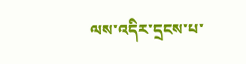ལས་འདིར་དྲངས་པ་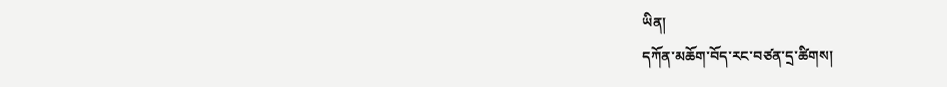ཡིན།
དཀོན་མཆོག་བོད་རང་བཙན་དྲ་ཚིགས།